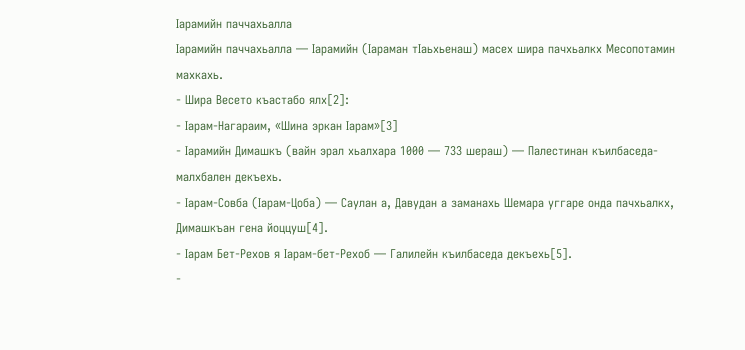Ӏарамийн паччахьалла
Ӏарамийн паччахьалла — Ӏарамийн (Ӏараман тӀаьхьенаш) масех шира пачхьалкх Месопотамин махкахь.
- Шира Весето къастабо ялх[2]:
- Ӏарам-Нагараим, «Шина эркан Ӏарам»[3]
- Ӏарамийн Димашкъ (вайн эрал хьалхара 1000 — 733 шераш) — Палестинан къилбаседа-малхбален декъехь.
- Ӏарам-Совба (Ӏарам-Цоба) — Саулан а, Давудан а заманахь Шемара уггаре онда пачхьалкх, Димашкъан гена йоццуш[4].
- Ӏарам Бет-Рехов я Ӏарам-бет-Рехоб — Галилейн къилбаседа декъехь[5].
-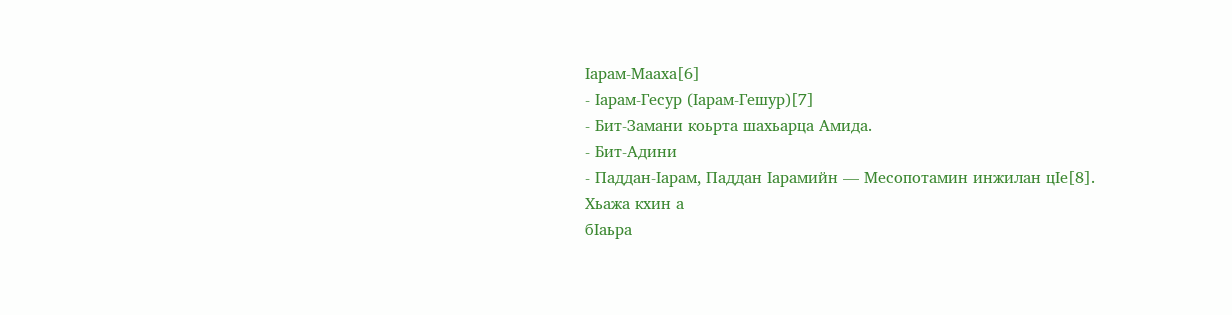Ӏарам-Мааха[6]
- Ӏарам-Гесур (Ӏарам-Гешур)[7]
- Бит-Замани коьрта шахьарца Амида.
- Бит-Адини
- Паддан-Ӏарам, Паддан Ӏарамийн — Месопотамин инжилан цӀе[8].
Хьажа кхин а
бӀаьра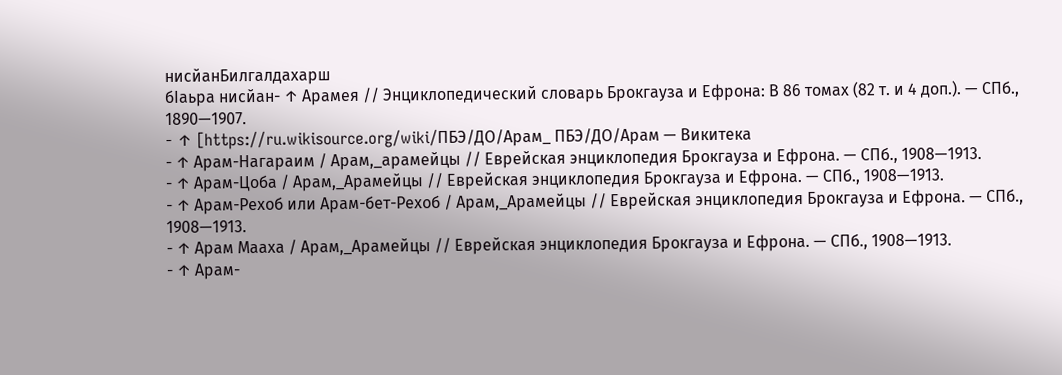нисйанБилгалдахарш
бӀаьра нисйан- ↑ Арамея // Энциклопедический словарь Брокгауза и Ефрона: В 86 томах (82 т. и 4 доп.). — СПб., 1890—1907.
- ↑ [https://ru.wikisource.org/wiki/ПБЭ/ДО/Арам_ ПБЭ/ДО/Арам — Викитека
- ↑ Арам-Нагараим / Арам,_арамейцы // Еврейская энциклопедия Брокгауза и Ефрона. — СПб., 1908—1913.
- ↑ Арам-Цоба / Арам,_Арамейцы // Еврейская энциклопедия Брокгауза и Ефрона. — СПб., 1908—1913.
- ↑ Арам-Рехоб или Арам-бет-Рехоб / Арам,_Арамейцы // Еврейская энциклопедия Брокгауза и Ефрона. — СПб., 1908—1913.
- ↑ Арам Мааха / Арам,_Арамейцы // Еврейская энциклопедия Брокгауза и Ефрона. — СПб., 1908—1913.
- ↑ Арам-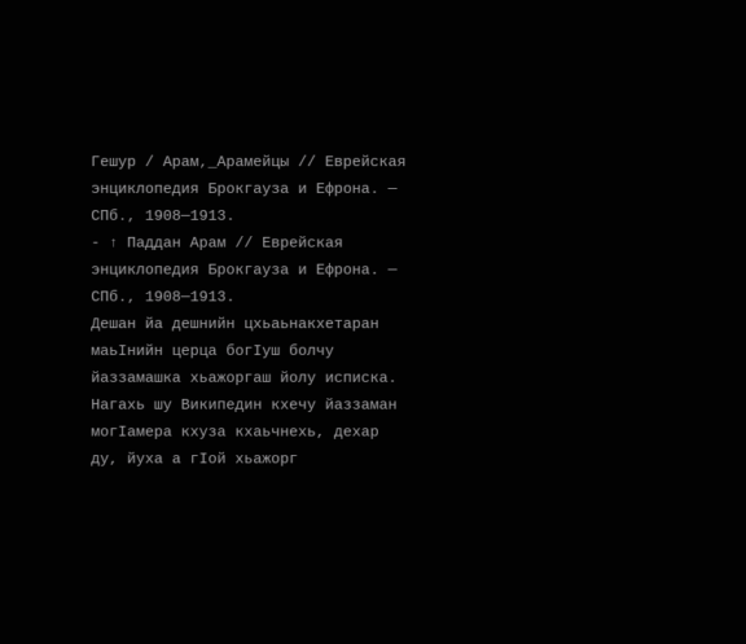Гешур / Арам,_Арамейцы // Еврейская энциклопедия Брокгауза и Ефрона. — СПб., 1908—1913.
- ↑ Паддан Арам // Еврейская энциклопедия Брокгауза и Ефрона. — СПб., 1908—1913.
Дешан йа дешнийн цхьаьнакхетаран маьӀнийн церца богӀуш болчу йаззамашка хьажоргаш йолу исписка. Нагахь шу Википедин кхечу йаззаман могӀамера кхуза кхаьчнехь, дехар ду, йуха а гӀой хьажорг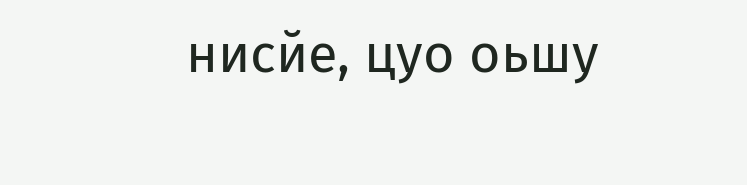нисйе, цуо оьшу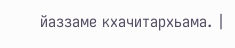йаззаме кхачитархьама. |